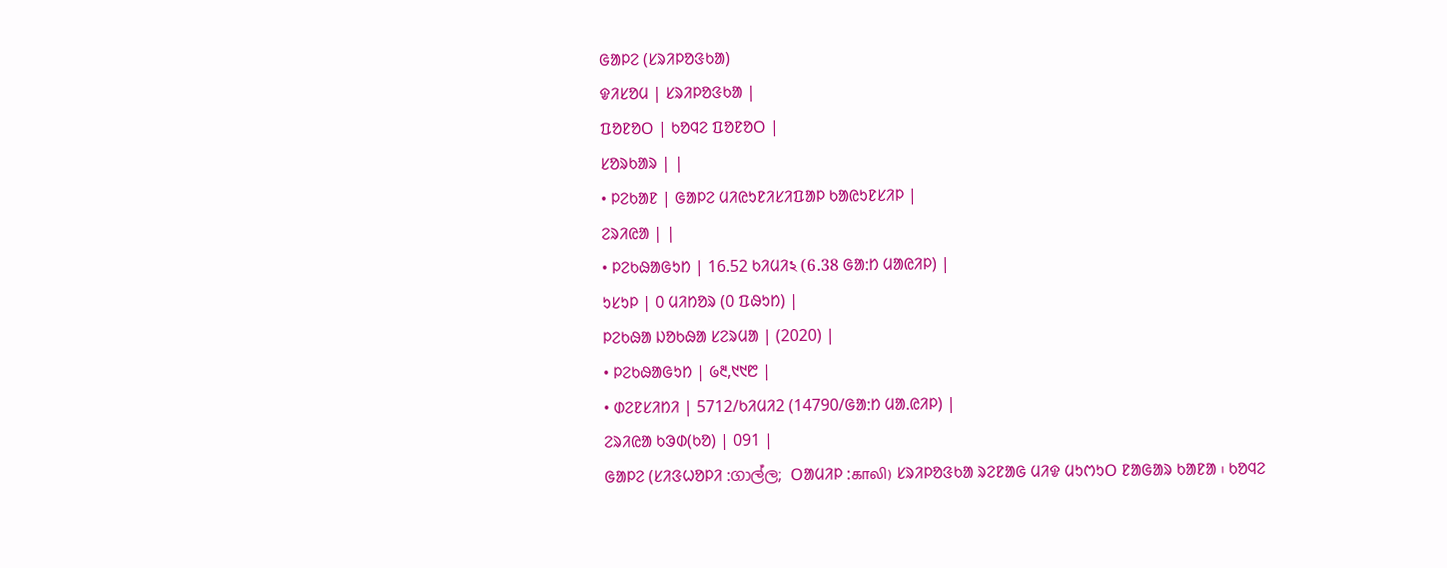ᱜᱟᱞᱮ (ᱥᱨᱤᱞᱚᱝᱠᱟ)
ᱫᱤᱥᱚᱢ | ᱥᱨᱤᱞᱚᱝᱠᱟ |
ᱯᱚᱱᱚᱛ | ᱠᱚᱧᱮ ᱯᱚᱱᱚᱛ |
ᱥᱚᱨᱠᱟᱨ | |
• ᱞᱮᱠᱟᱱ | ᱜᱟᱞᱮ ᱢᱤᱭᱩᱱᱤᱥᱤᱯᱟᱞ ᱠᱟᱭᱩᱱᱥᱤᱞ |
ᱮᱨᱤᱭᱟ | |
• ᱞᱮᱠᱷᱟᱜᱩᱴ | 16.52 ᱠᱤᱢᱤ২ (6.38 ᱜᱟᱺᱴ ᱢᱟᱭᱤᱞ) |
ᱩᱥᱩᱞ | 0 ᱢᱤᱴᱚᱨ (0 ᱯᱷᱩᱴ) |
ᱞᱮᱠᱷᱟ ᱡᱚᱠᱷᱟ ᱥᱮᱨᱢᱟ | (2020) |
• ᱞᱮᱠᱷᱟᱜᱩᱴ | ᱙᱓,᱑᱑᱘ |
• ᱰᱮᱱᱥᱤᱴᱤ | 5712/ᱠᱤᱢᱤ2 (14790/ᱜᱟᱺᱴ ᱢᱟᱹᱭᱤᱞ) |
ᱮᱨᱤᱭᱟ ᱠᱳᱰ(ᱠᱚ) | 091 |
ᱜᱟᱞᱮ (ᱥᱤᱝᱦᱚᱞᱤ ᱺගාල්ල; ᱛᱟᱢᱤᱞ ᱺகாலி) ᱥᱨᱤᱞᱚᱝᱠᱟ ᱨᱮᱱᱟᱜ ᱢᱤᱫ ᱢᱩᱬᱩᱛ ᱱᱟᱜᱟᱨ ᱠᱟᱱᱟ ᱾ ᱠᱚᱧᱮ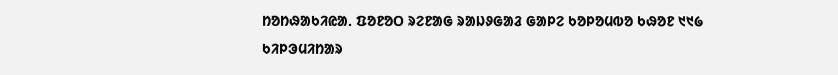ᱴᱚᱴᱷᱟᱠᱤᱭᱟᱹ ᱯᱚᱱᱚᱛ ᱨᱮᱱᱟᱜ ᱨᱟᱡᱽᱜᱟᱲ ᱜᱟᱞᱮ ᱠᱚᱞᱚᱢᱵᱚ ᱠᱷᱚᱱ ᱑᱑᱙ ᱠᱤᱞᱳᱢᱤᱴᱟᱨ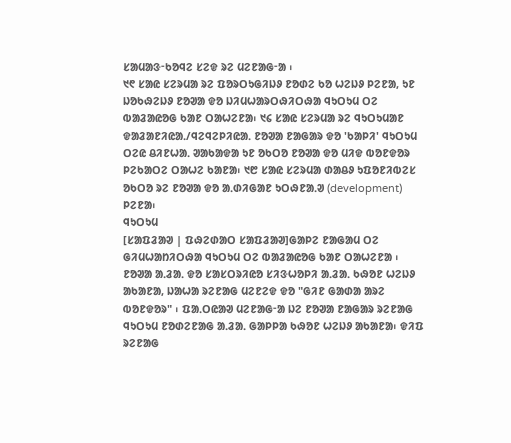ᱥᱟᱢᱟᱝᱼᱠᱚᱧᱮ ᱥᱮᱫ ᱨᱮ ᱢᱮᱱᱟᱜᱼᱟ ᱾
᱑᱖ ᱥᱟᱭ ᱥᱮᱨᱢᱟ ᱨᱮ ᱯᱚᱨᱛᱩᱜᱤᱡᱽ ᱱᱚᱰᱮ ᱠᱚ ᱦᱮᱡᱽ ᱞᱮᱱᱟ, ᱩᱱ ᱡᱚᱠᱷᱮᱡᱽ ᱱᱚᱣᱟ ᱫᱚ ᱡᱤᱢᱦᱟᱨᱛᱷᱤᱛᱷᱟ ᱧᱩᱛᱩᱢ ᱛᱮ ᱵᱟᱲᱟᱭᱚᱜ ᱠᱟᱱ ᱛᱟᱦᱮᱱᱟ᱾ ᱑᱔ ᱥᱟᱭ ᱥᱮᱨᱢᱟ ᱨᱮ ᱧᱩᱛᱩᱢᱟᱱ ᱫᱟᱲᱟᱱᱤᱭᱟᱹ/ᱧᱮᱧᱮᱞᱤᱭᱟᱹ ᱱᱚᱣᱟ ᱱᱟᱜᱟᱨ ᱫᱚ 'ᱠᱟᱞᱤ' ᱧᱩᱛᱩᱢ ᱛᱮᱭ ᱪᱤᱱᱦᱟᱹ ᱣᱟᱠᱟᱫᱟ ᱩᱱ ᱚᱠᱛᱚ ᱱᱚᱣᱟ ᱫᱚ ᱢᱤᱫ ᱵᱚᱱᱫᱚᱨ ᱞᱮᱠᱟᱛᱮ ᱛᱟᱦᱮ ᱠᱟᱱᱟ᱾ ᱑᱘ ᱥᱟᱭ ᱥᱮᱨᱢᱟ ᱰᱟᱪᱽ ᱩᱯᱚᱱᱤᱵᱮᱥ ᱚᱠᱛᱚ ᱨᱮ ᱱᱚᱣᱟ ᱫᱚ ᱟᱹᱰᱤᱜᱟᱱ ᱩᱛᱷᱱᱟᱹᱣ (development) ᱞᱮᱱᱟ᱾
ᱧᱩᱛᱩᱢ
[ᱥᱟᱯᱲᱟᱣ | ᱯᱷᱮᱰᱟᱛ ᱥᱟᱯᱲᱟᱣ]ᱜᱟᱞᱮ ᱱᱟᱜᱟᱢ ᱛᱮ ᱜᱤᱢᱦᱟᱴᱤᱛᱷᱟ ᱧᱩᱛᱩᱢ ᱛᱮ ᱵᱟᱲᱟᱭᱚᱜ ᱠᱟᱱ ᱛᱟᱦᱮᱱᱟ ᱾ ᱱᱚᱣᱟ ᱟᱹᱲᱟᱹ ᱫᱚ ᱥᱟᱥᱛᱨᱤᱭᱚ ᱥᱤᱝᱦᱚᱞᱤ ᱟᱹᱲᱟᱹ ᱠᱷᱚᱱ ᱦᱮᱡᱽ ᱟᱠᱟᱱᱟ, ᱡᱟᱦᱟ ᱨᱮᱱᱟᱜ ᱢᱮᱱᱮᱫ ᱫᱚ "ᱜᱤᱱ ᱜᱟᱰᱟ ᱟᱨᱮ ᱵᱚᱱᱫᱚᱨ" ᱾ ᱯᱟᱹᱛᱭᱟᱣ ᱢᱮᱱᱟᱜᱼᱟ ᱡᱮ ᱱᱚᱣᱟ ᱱᱟᱜᱟᱨ ᱨᱮᱱᱟᱜ ᱧᱩᱛᱩᱢ ᱱᱚᱰᱮᱱᱟᱜ ᱟᱹᱲᱟᱹ ᱜᱟᱞᱞᱟ ᱠᱷᱚᱱ ᱦᱮᱡᱽ ᱟᱠᱟᱱᱟ᱾ ᱫᱤᱯ ᱨᱮᱱᱟᱜ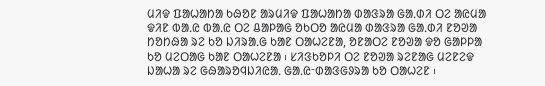ᱢᱤᱫ ᱯᱟᱦᱟᱴᱟ ᱠᱷᱚᱱ ᱟᱨᱢᱤᱫ ᱯᱟᱦᱟᱴᱟ ᱰᱟᱝᱨᱟ ᱜᱟᱹᱰᱤ ᱛᱮ ᱟᱭᱢᱟ ᱫᱤᱱ ᱵᱟᱹᱭ ᱵᱟᱹᱭ ᱛᱮ ᱪᱟᱞᱟᱜ ᱚᱠᱛᱚ ᱟᱭᱢᱟ ᱰᱟᱝᱨᱟ ᱜᱟᱹᱰᱤ ᱱᱚᱣᱟ ᱴᱚᱴᱷᱟ ᱨᱮ ᱠᱚ ᱡᱤᱨᱟᱹᱜ ᱠᱟᱱ ᱛᱟᱦᱮᱱᱟ, ᱚᱱᱟᱛᱮ ᱱᱚᱣᱟ ᱫᱚ ᱜᱟᱞᱞᱟ ᱠᱚ ᱢᱮᱛᱟᱜ ᱠᱟᱱ ᱛᱟᱦᱮᱱᱟ ᱾ ᱥᱤᱝᱠᱚᱞᱤ ᱛᱮ ᱱᱚᱣᱟ ᱨᱮᱱᱟᱜ ᱢᱮᱱᱮᱫ ᱡᱟᱦᱟ ᱨᱮ ᱜᱷᱟᱨᱚᱧᱡᱤᱭᱟᱹ ᱜᱟᱹᱭᱼᱰᱟᱝᱜᱽᱨᱟ ᱠᱚ ᱛᱟᱦᱮᱱ ᱾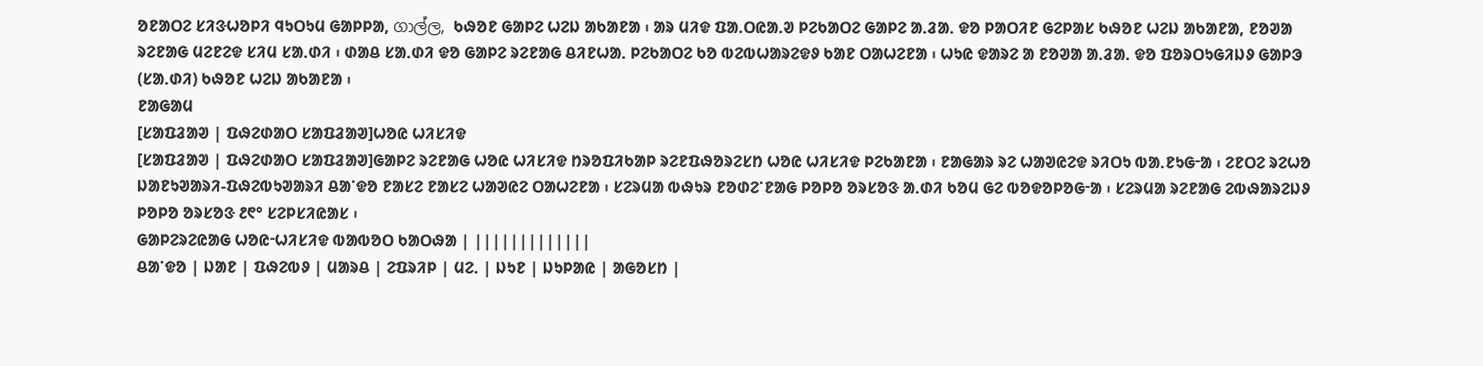ᱚᱱᱟᱛᱮ ᱥᱤᱝᱦᱚᱞᱤ ᱧᱩᱛᱩᱢ ᱜᱟᱞᱞᱟ, ගාල්ල, ᱠᱷᱚᱱ ᱜᱟᱞᱮ ᱦᱮᱡ ᱟᱠᱟᱱᱟ ᱾ ᱟᱨ ᱢᱤᱫ ᱯᱟᱹᱛᱭᱟᱹᱣ ᱞᱮᱠᱟᱛᱮ ᱜᱟᱞᱮ ᱟᱹᱲᱟᱹ ᱫᱚ ᱞᱟᱛᱤᱱ ᱜᱮᱞᱟᱥ ᱠᱷᱚᱱ ᱦᱮᱡ ᱟᱠᱟᱱᱟ, ᱱᱚᱣᱟ ᱨᱮᱱᱟᱜ ᱢᱮᱱᱮᱫ ᱥᱤᱢ ᱥᱟᱹᱰᱤ ᱾ ᱰᱟᱪ ᱥᱟᱹᱰᱤ ᱫᱚ ᱜᱟᱞᱮ ᱨᱮᱱᱟᱜ ᱪᱤᱱᱦᱟᱹ ᱞᱮᱠᱟᱛᱮ ᱠᱚ ᱵᱮᱵᱦᱟᱨᱮᱫᱽ ᱠᱟᱱ ᱛᱟᱦᱮᱱᱟ ᱾ ᱦᱩᱭ ᱫᱟᱨᱮ ᱟ ᱱᱚᱣᱟ ᱟᱹᱲᱟᱹ ᱫᱚ ᱯᱚᱨᱛᱩᱜᱤᱡᱽ ᱜᱟᱞᱳ (ᱥᱟᱹᱰᱤ) ᱠᱷᱚᱱ ᱦᱮᱡ ᱟᱠᱟᱱᱟ ᱾
ᱱᱟᱜᱟᱢ
[ᱥᱟᱯᱲᱟᱣ | ᱯᱷᱮᱰᱟᱛ ᱥᱟᱯᱲᱟᱣ]ᱦᱚᱭ ᱦᱤᱥᱤᱫ
[ᱥᱟᱯᱲᱟᱣ | ᱯᱷᱮᱰᱟᱛ ᱥᱟᱯᱲᱟᱣ]ᱜᱟᱞᱮ ᱨᱮᱱᱟᱜ ᱦᱚᱭ ᱦᱤᱥᱤᱫ ᱴᱨᱚᱯᱤᱠᱟᱞ ᱨᱮᱱᱯᱷᱚᱨᱮᱥᱴ ᱦᱚᱭ ᱦᱤᱥᱤᱫ ᱞᱮᱠᱟᱱᱟ ᱾ ᱱᱟᱜᱟᱨ ᱨᱮ ᱦᱟᱣᱭᱮᱫ ᱨᱤᱛᱩ ᱵᱟᱹᱱᱩᱜᱼᱟ ᱾ ᱮᱱᱛᱮ ᱨᱮᱦᱚ ᱡᱟᱱᱩᱣᱟᱨᱤ-ᱯᱷᱮᱵᱩᱣᱟᱨᱤ ᱪᱟᱸᱫᱚ ᱱᱟᱥᱮ ᱱᱟᱥᱮ ᱦᱟᱣᱭᱮ ᱛᱟᱦᱮᱱᱟ ᱾ ᱥᱮᱨᱢᱟ ᱵᱷᱩᱨ ᱱᱚᱰᱮᱸᱱᱟᱜ ᱞᱚᱞᱚ ᱚᱨᱥᱚᱝ ᱟᱹᱰᱤ ᱠᱚᱢ ᱜᱮ ᱵᱚᱫᱚᱞᱚᱜᱼᱟ ᱾ ᱥᱮᱨᱢᱟ ᱨᱮᱱᱟᱜ ᱮᱵᱷᱟᱨᱮᱡᱽ ᱞᱚᱞᱚ ᱚᱨᱥᱚᱝ ᱒᱖° ᱥᱮᱞᱥᱤᱭᱟᱥ ᱾
ᱜᱟᱞᱮᱨᱮᱭᱟᱜ ᱦᱚᱭᱼᱦᱤᱥᱤᱫ ᱵᱟᱵᱚᱛ ᱠᱟᱛᱷᱟ | |||||||||||||
ᱪᱟᱸᱫᱚ | ᱡᱟᱱ | ᱯᱷᱮᱵᱽ | ᱢᱟᱨᱪ | ᱮᱯᱨᱤᱞ | ᱢᱮᱹ | ᱡᱩᱱ | ᱡᱩᱞᱟᱭ | ᱟᱜᱚᱥᱴ |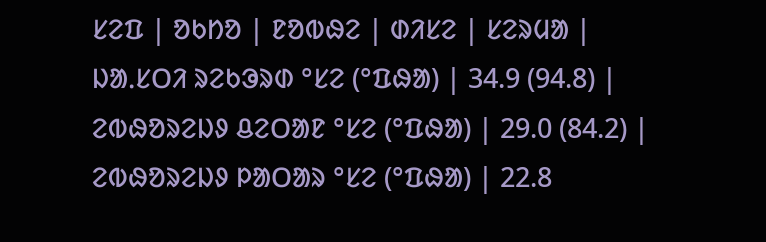ᱥᱮᱯ | ᱚᱠᱴᱚ | ᱱᱚᱵᱷᱮ | ᱰᱤᱥᱮ | ᱥᱮᱨᱢᱟ |
ᱡᱟᱹᱥᱛᱤ ᱨᱮᱠᱳᱨᱰ °ᱥᱮ (°ᱯᱷᱟ) | 34.9 (94.8) |
ᱮᱵᱷᱚᱨᱮᱡᱽ ᱪᱮᱛᱟᱱ °ᱥᱮ (°ᱯᱷᱟ) | 29.0 (84.2) |
ᱮᱵᱷᱚᱨᱮᱡᱽ ᱞᱟᱛᱟᱨ °ᱥᱮ (°ᱯᱷᱟ) | 22.8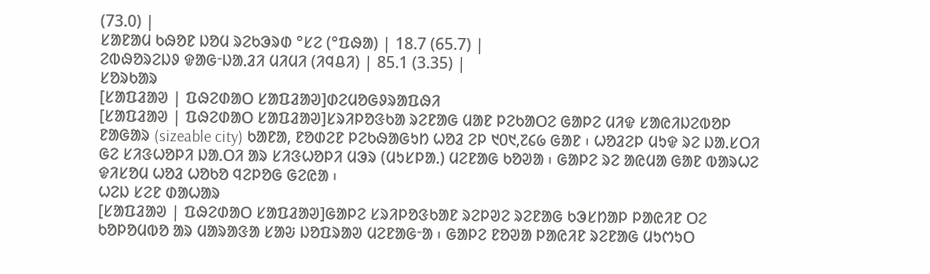(73.0) |
ᱥᱟᱱᱟᱢ ᱠᱷᱚᱱ ᱡᱚᱢ ᱨᱮᱠᱳᱨᱰ °ᱥᱮ (°ᱯᱷᱟ) | 18.7 (65.7) |
ᱮᱵᱷᱚᱨᱮᱡᱽ ᱫᱟᱜᱼᱡᱟᱹᱲᱤ ᱢᱤᱢᱤ (ᱤᱧᱪᱤ) | 85.1 (3.35) |
ᱥᱚᱨᱠᱟᱨ
[ᱥᱟᱯᱲᱟᱣ | ᱯᱷᱮᱰᱟᱛ ᱥᱟᱯᱲᱟᱣ]ᱰᱮᱢᱚᱜᱽᱨᱟᱯᱷᱤ
[ᱥᱟᱯᱲᱟᱣ | ᱯᱷᱮᱰᱟᱛ ᱥᱟᱯᱲᱟᱣ]ᱥᱨᱤᱞᱚᱝᱠᱟ ᱨᱮᱱᱟᱜ ᱢᱟᱱ ᱞᱮᱠᱟᱛᱮ ᱜᱟᱞᱮ ᱢᱤᱫ ᱥᱟᱭᱤᱡᱮᱵᱚᱞ ᱱᱟᱜᱟᱨ (sizeable city) ᱠᱟᱱᱟ, ᱱᱚᱰᱮᱱ ᱞᱮᱠᱷᱟᱜᱩᱴ ᱦᱚᱲ ᱮᱞ ᱑᱐᱑,᱗᱔᱙ ᱜᱟᱱ ᱾ ᱦᱚᱲᱮᱞ ᱢᱩᱫ ᱨᱮ ᱡᱟᱹᱥᱛᱤ ᱜᱮ ᱥᱤᱝᱦᱚᱞᱤ ᱡᱟᱹᱛᱤ ᱟᱨ ᱥᱤᱝᱦᱚᱞᱤ ᱢᱳᱨ (ᱢᱩᱥᱞᱟᱹ) ᱢᱮᱱᱟᱜ ᱠᱚᱣᱟ ᱾ ᱜᱟᱞᱮ ᱨᱮ ᱟᱭᱢᱟ ᱜᱟᱱ ᱵᱟᱨᱦᱮ ᱫᱤᱥᱚᱢ ᱦᱚᱲ ᱦᱚᱠᱚ ᱧᱮᱞᱚᱜ ᱜᱮᱭᱟ ᱾
ᱦᱮᱡ ᱥᱮᱱ ᱰᱟᱦᱟᱨ
[ᱥᱟᱯᱲᱟᱣ | ᱯᱷᱮᱰᱟᱛ ᱥᱟᱯᱲᱟᱣ]ᱜᱟᱞᱮ ᱥᱨᱤᱞᱚᱝᱠᱟᱱ ᱨᱮᱞᱣᱮ ᱨᱮᱱᱟᱜ ᱠᱳᱥᱴᱟᱞ ᱞᱟᱭᱤᱱ ᱛᱮ ᱠᱚᱞᱚᱢᱵᱚ ᱟᱨ ᱢᱟᱨᱟᱝᱟ ᱥᱟᱶ ᱡᱚᱯᱨᱟᱣ ᱢᱮᱱᱟᱜᱼᱟ ᱾ ᱜᱟᱞᱮ ᱱᱚᱣᱟ ᱞᱟᱭᱤᱱ ᱨᱮᱱᱟᱜ ᱢᱩᱬᱩᱛ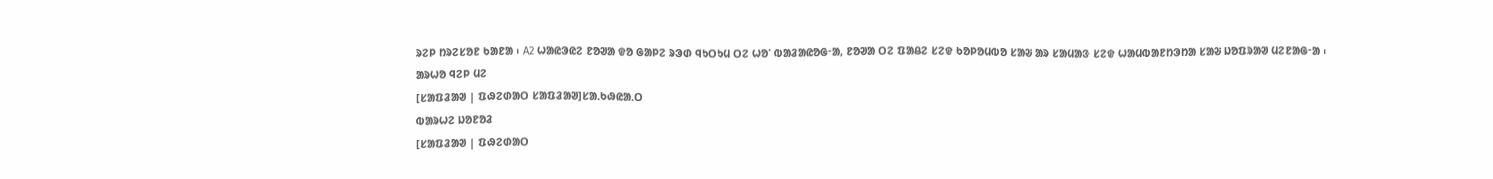ᱨᱮᱞ ᱴᱨᱮᱥᱚᱱ ᱠᱟᱱᱟ ᱾ A2 ᱦᱟᱭᱳᱭᱮ ᱱᱚᱣᱟ ᱫᱚ ᱜᱟᱞᱮ ᱨᱳᱰ ᱧᱩᱛᱩᱢ ᱛᱮ ᱦᱚᱸ ᱵᱟᱲᱟᱭᱚᱜᱼᱟ, ᱱᱚᱣᱟ ᱛᱮ ᱯᱟᱪᱮ ᱥᱮᱫ ᱠᱚᱞᱚᱢᱵᱚ ᱥᱟᱶ ᱟᱨ ᱥᱟᱢᱟᱝ ᱥᱮᱫ ᱦᱟᱢᱵᱟᱱᱴᱳᱴᱟ ᱥᱟᱶ ᱡᱚᱯᱨᱟᱣ ᱢᱮᱱᱟᱜᱼᱟ ᱾
ᱟᱨᱦᱚ ᱧᱮᱞ ᱢᱮ
[ᱥᱟᱯᱲᱟᱣ | ᱯᱷᱮᱰᱟᱛ ᱥᱟᱯᱲᱟᱣ]ᱥᱟᱹᱠᱷᱭᱟᱹᱛ
ᱵᱟᱨᱦᱮ ᱡᱚᱱᱚᱲ
[ᱥᱟᱯᱲᱟᱣ | ᱯᱷᱮᱰᱟᱛ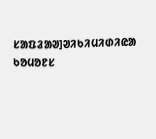ᱥᱟᱯᱲᱟᱣ]ᱣᱤᱠᱤᱢᱤᱰᱤᱭᱟ ᱠᱚᱢᱚᱱᱥ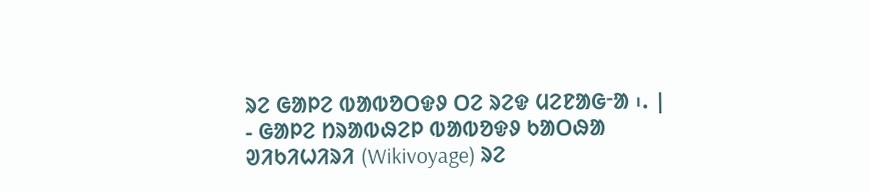ᱨᱮ ᱜᱟᱞᱮ ᱵᱟᱵᱚᱛᱫᱽ ᱛᱮ ᱨᱮᱫ ᱢᱮᱱᱟᱜᱼᱟ ᱾. |
- ᱜᱟᱞᱮ ᱴᱨᱟᱵᱷᱮᱞ ᱵᱟᱵᱚᱫᱽ ᱠᱟᱛᱷᱟ ᱣᱤᱠᱤᱦᱤᱨᱤ (Wikivoyage) ᱨᱮ